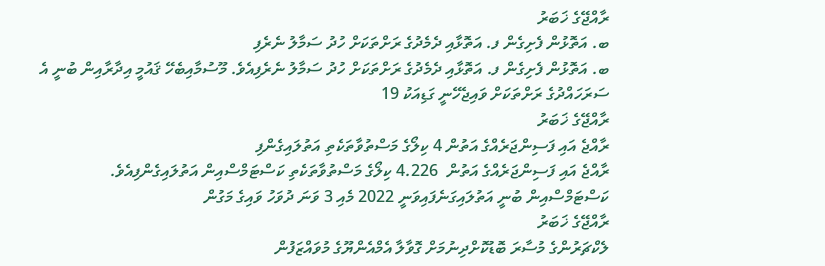ރާއްޖޭގެ ޚަބަރު
ބ. އަތޮޅުން ފެށިގެން ފ. އަތޮޅާއި ދެމެދުގެ ރަށްތަކަށް ހުދު ސަމާލު ނެރެފި
ބ. އަތޮޅުން ފެށިގެން ފ. އަތޮޅާއި ދެމެދުގެ ރަށްތަކަށް ހުދު ސަމާލު ނެރެފިއެވެ. މޫސުމާއިބެހޭ ޤައުމީ އިދާރާއިން ބުނީ އެ ސަރަހައްދުގެ ރަށްތަކަށް ވައިޖެހޭނީ ގަޑިއަކު 19
ރާއްޖޭގެ ޚަބަރު
ރާއްޖެ އައި ފަސިންޖަރެއްގެ އަތުން 4 ކިލޯގެ މަސްތުވާތަކެތި އަތުލައިގެންފި
ރާއްޖެ އައި ފަސިންޖަރެއްގެ އަތުން  4.226 ކިލޯގެ މަސްތުވާތަކެތި ކަސްޓަމްސްއިން އަތުލައިގެންފިއެވެ. ކަސްޓަމްސްއިން ބުނީ އަތުލައިގަނެފައިވަނީ 2022 މެއި 3 ވަނަ ދުވަހު ވައިގެ މަގުން
ރާއްޖޭގެ ޚަބަރު
ލެކްޗަރުންގެ މުސާރަ ބޮޑުކޮށްދިނުމަށް ގޮވާލާ އެމްއެންޔޫގެ މުވައްޒަފުން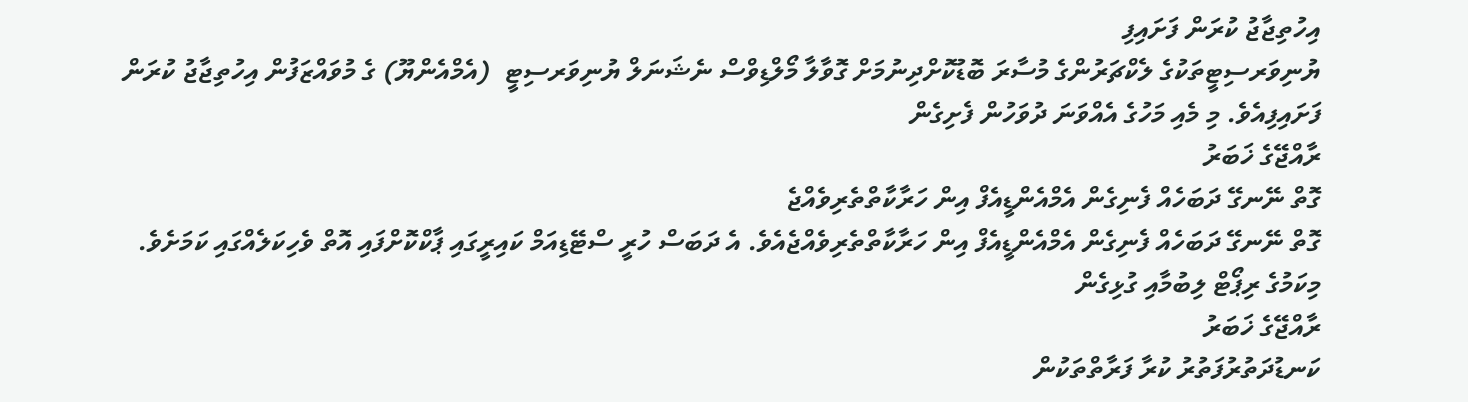އިހުތިޖާޖު ކުރަން ފަށައިފި
ޔުނިވަރސިޓީތަކުގެ ލެކްޗަރުންގެ މުސާރަ ބޮޑުކޮށްދިނުމަށް ގޮވާލާ މޯލްޑިވްސް ނެޝަނަލް ޔުނިވަރސިޓީ  (އެމްއެންޔޫ) ގެ މުވައްޒަފުން އިހުތިޖާޖު ކުރަން ފަށައިފިއެވެ. މި މެއި މަހުގެ އެއްވަނަ ދުވަހުން ފެށިގެން
ރާއްޖޭގެ ޚަބަރު
ގޮތް ނޭނގޭ ދަބަހެއް ފެނިގެން އެމްއެންޑީއެފް އިން ހަރާކާތްތެރިވެއްޖެ
ގޮތް ނޭނގޭ ދަބަހެއް ފެނިގެން އެމްއެންޑީއެފް އިން ހަރާކާތްތެރިވެއްޖެއެވެ. އެ ދަބަސް ހުރީ ސްޓޭޑިއަމް ކައިރީގައި ޕާކްކޮށްފައި އޮތް ވެހިކަލެއްގައި ކަމަށެވެ. މިކަމުގެ ރިޕޯޓް ލިބުމާއި ގުޅިގެން
ރާއްޖޭގެ ޚަބަރު
ކަނޑުދަތުރުފަތުރު ކުރާ ފަރާތްތަކުން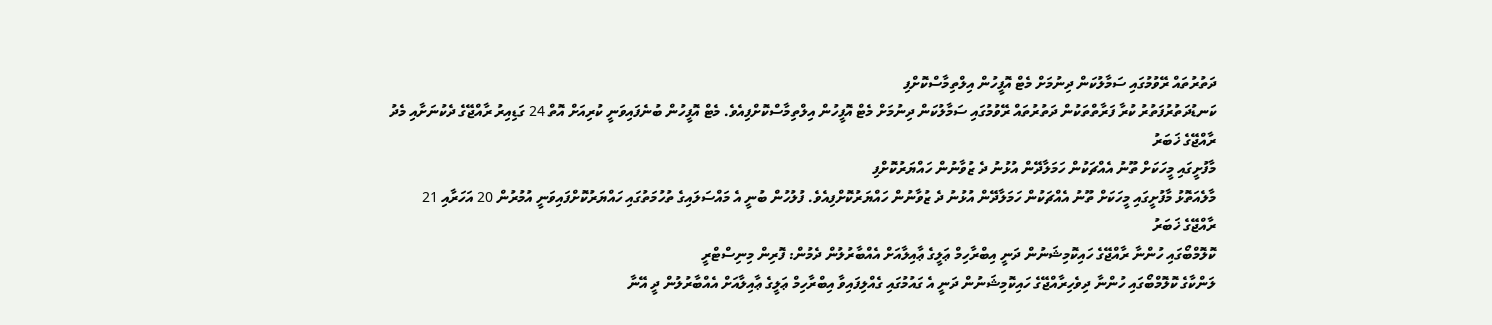ދަތުރުތައް ރޭވުމުގައި ސަމާލުކަން ދިނުމަށް މެޓް އޮފީހުން އިލްތިމާސްކޮށްފި
ކަނޑުދަތުރުފަތުރު ކުރާ ފަރާތްތަކުން ދަތުރުތައް ރޭވުމުގައި ސަމާލުކަން ދިނުމަށް މެޓް އޮފީހުން އިލްތިމާސްކޮށްފިއެވެ. މެޓް އޮފީހުން ބުނެފައިވަނީ ކުރިއަށް އޮތް 24 ގަޑިއިރު ރާއްޖޭގެ ދެކުނަށާއި މެދު
ރާއްޖޭގެ ޚަބަރު
މާފުށީގައި މީހަކަށް ތޫނު އެއްޗަކުން ހަމަލާދޭން އުޅުނު ދެ ޒުވާނުން ހައްޔަރުކޮށްފި
މާލެއަތޮޅު މާފުށީގައި މީހަކަށް ތޫނު އެއްޗަކުން ހަމަލާދޭން އުޅުނު ދެ ޒުވާނުން ހައްޔަރުކޮށްފިއެވެ. ފުލުހުން ބުނީ އެ މައްސަލައިގެ ތުހުމަތުގައި ހައްޔަރުކޮށްފައިވަނީ އުމުރުން 20 އަހަރާއި 21
ރާއްޖޭގެ ޚަބަރު
ކޮލޮމްބޯގައި ހުންނާ ރާއްޖޭގެ ހައިކޮމިޝަނުން ދަނީ އިބްރާހިމް ޢަލީގެ ޢާއިލާއަށް އެއްބާރުލުން ދެމުން: ފޮރިން މިނިސްޓްރީ
ލަންކާގެ ކޮލޮމްބޯގައި ހުންނާ ދިވެހިރާއްޖޭގެ ހައިކޮމިޝަނުން ދަނީ އެ ގައުމުގައި ގެއްލިފައިވާ އިބްރާހިމް ޢަލީގެ ޢާއިލާއަށް އެއްބާރުލުން ދީ އޭނާ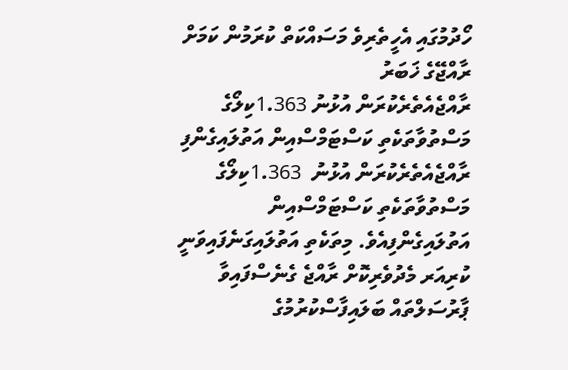ހޯދުމުގައި އެހީތެރިވެ މަސައްކަތް ކުރަމުން ކަމަށް
ރާއްޖޭގެ ޚަބަރު
ރާއްޖެއެތެރެކުރަން އުޅުނު 1.363ކިލޯގެ މަސްތުވާތަކެތި ކަސްޓަމްސްއިން އަތުލައިގެންފި
ރާއްޖެއެތެރެކުރަން އުޅުނު  1.363ކިލޯގެ މަސްތުވާތަކެތި ކަސްޓަމްސްއިން އަތުލައިގެންފިއެވެ. މިތަކެތި އަތުލައިގަނެފައިވަނީ ކުރިއަރ މެދުވެރިކޮށް ރާއްޖެ ގެނެސްފައިވާ ޕާރުސަލްތައް ބަލައިފާސްކުރުމުގެ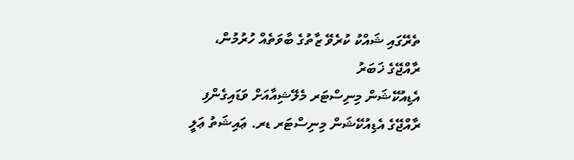ތެރޭގައި ޝައްކު ކުރެވޭ ޒާތުގެ ބާވަތެއް ހުރުމުން،
ރާއްޖޭގެ ޚަބަރު
އެޑިއުކޭޝަން މިނިސްޓަރ މެލޭޝިއާއަށް ވަޑައިގެންފި
ރާއްޖޭގެ އެޑިއުކޭޝަން މިނިސްޓަރ ޑރ. ޢައިޝަތު ޢަލީ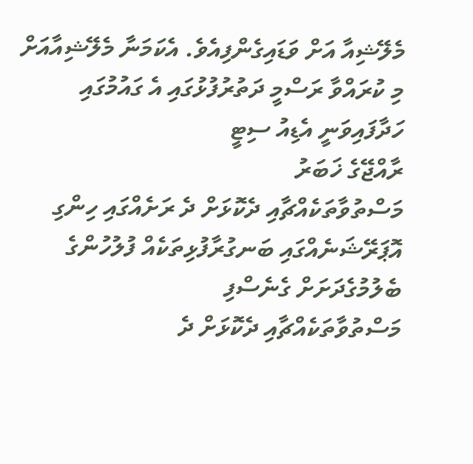މެލޭޝިއާ އަށް ވަޑައިގެންފިއެވެ. އެކަމަނާ މެލޭޝިއާއަށް މި ކުރައްވާ ރަސްމީ ދަތުރުފުޅުގައި އެ ގައުމުގައި ހަދާފައިވަނީ އެޑިއު ސިޓީ
ރާއްޖޭގެ ޚަބަރު
މަސްތުވާތަކެއްޗާއި ދެކޮޅަށް ދެ ރަށެއްގައި ހިންގި އޮޕަރޭޝަނެއްގައި ބަނގުރާފުޅިތަކެއް ފުލުހުންގެ ބެލުމުގެދަށަށް ގެނެސްފި
މަސްތުވާތަކެއްޗާއި ދެކޮޅަށް ދެ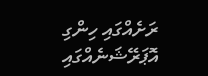ރަށެއްގައި ހިންގި އޮޕަރޭޝަނެއްގައި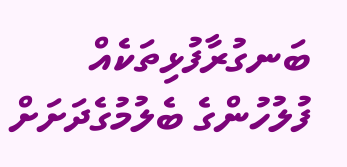ބަނގުރާފުޅިތަކެއް ފުލުހުންގެ ބެލުމުގެދަށަށް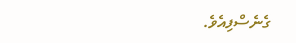ގެނެސްފިއެވެ.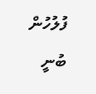ފުލުހުން ބުނީ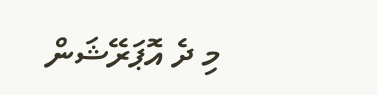މި ދެ އޮޕަރޭޝަން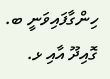ހިންގާފައިވަނީ ބ. ގޮއިދޫ އާއި ޅ.